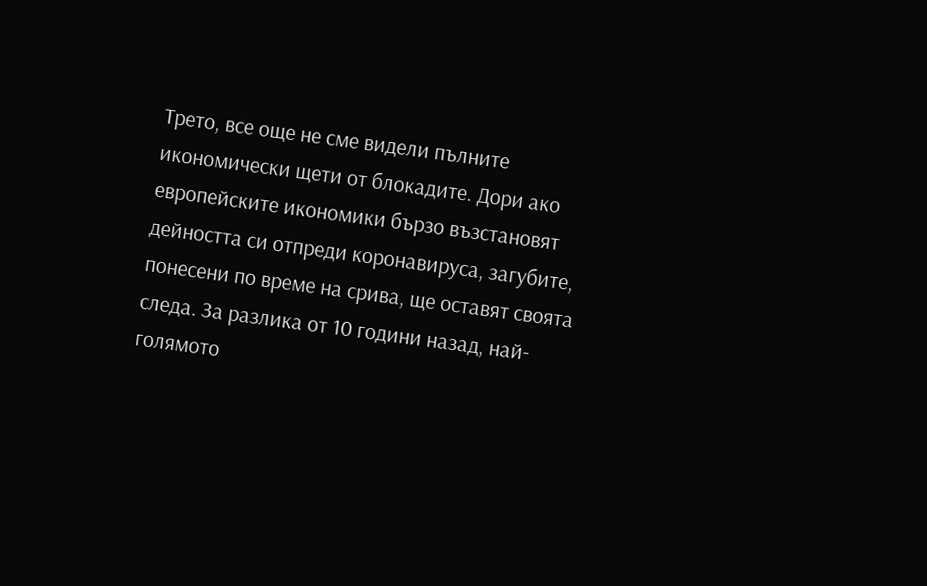Трето, все още не сме видели пълните икономически щети от блокадите. Дори ако европейските икономики бързо възстановят дейността си отпреди коронавируса, загубите, понесени по време на срива, ще оставят своята следа. За разлика от 10 години назад, най-голямото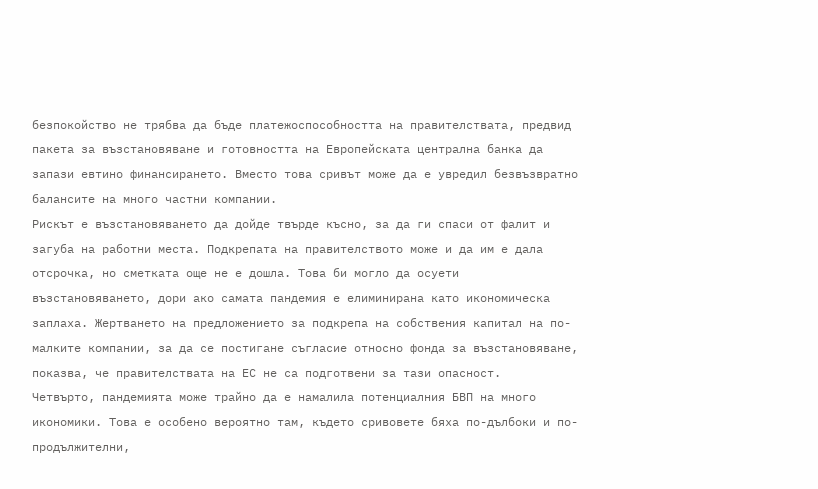безпокойство не трябва да бъде платежоспособността на правителствата, предвид пакета за възстановяване и готовността на Европейската централна банка да запази евтино финансирането. Вместо това сривът може да е увредил безвъзвратно балансите на много частни компании.
Рискът е възстановяването да дойде твърде късно, за да ги спаси от фалит и загуба на работни места. Подкрепата на правителството може и да им е дала отсрочка, но сметката още не е дошла. Това би могло да осуети възстановяването, дори ако самата пандемия е елиминирана като икономическа заплаха. Жертването на предложението за подкрепа на собствения капитал на по-малките компании, за да се постигане съгласие относно фонда за възстановяване, показва, че правителствата на ЕС не са подготвени за тази опасност.
Четвърто, пандемията може трайно да е намалила потенциалния БВП на много икономики. Това е особено вероятно там, където сривовете бяха по-дълбоки и по-продължителни,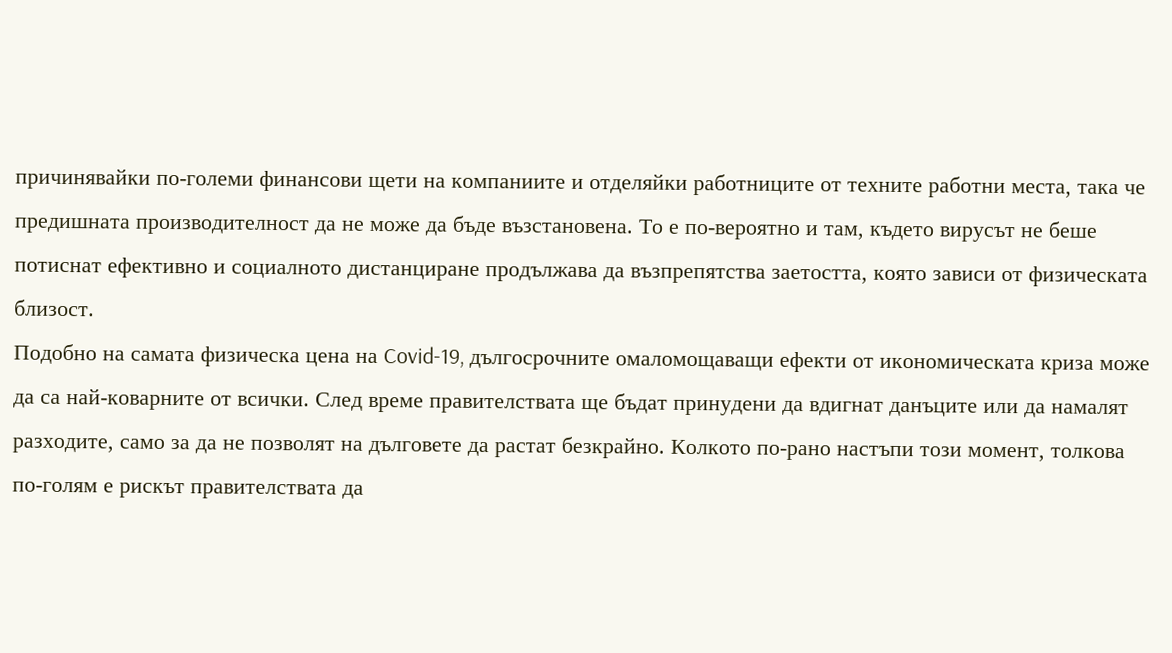причинявайки по-големи финансови щети на компаниите и отделяйки работниците от техните работни места, така че предишната производителност да не може да бъде възстановена. То е по-вероятно и там, където вирусът не беше потиснат ефективно и социалното дистанциране продължава да възпрепятства заетостта, която зависи от физическата близост.
Подобно на самата физическа цена на Covid-19, дългосрочните омаломощаващи ефекти от икономическата криза може да са най-коварните от всички. След време правителствата ще бъдат принудени да вдигнат данъците или да намалят разходите, само за да не позволят на дълговете да растат безкрайно. Колкото по-рано настъпи този момент, толкова по-голям е рискът правителствата да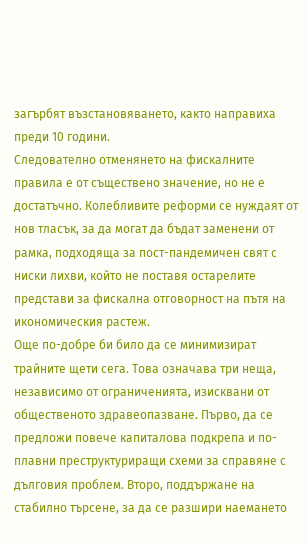загърбят възстановяването, както направиха преди 10 години.
Следователно отменянето на фискалните правила е от съществено значение, но не е достатъчно. Колебливите реформи се нуждаят от нов тласък, за да могат да бъдат заменени от рамка, подходяща за пост-пандемичен свят с ниски лихви, който не поставя остарелите представи за фискална отговорност на пътя на икономическия растеж.
Още по-добре би било да се минимизират трайните щети сега. Това означава три неща, независимо от ограниченията, изисквани от общественото здравеопазване. Първо, да се предложи повече капиталова подкрепа и по-плавни преструктуриращи схеми за справяне с дълговия проблем. Второ, поддържане на стабилно търсене, за да се разшири наемането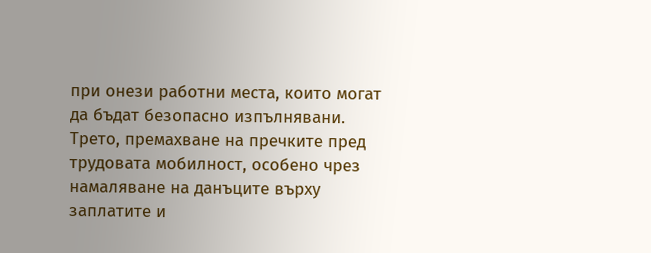при онези работни места, които могат да бъдат безопасно изпълнявани. Трето, премахване на пречките пред трудовата мобилност, особено чрез намаляване на данъците върху заплатите и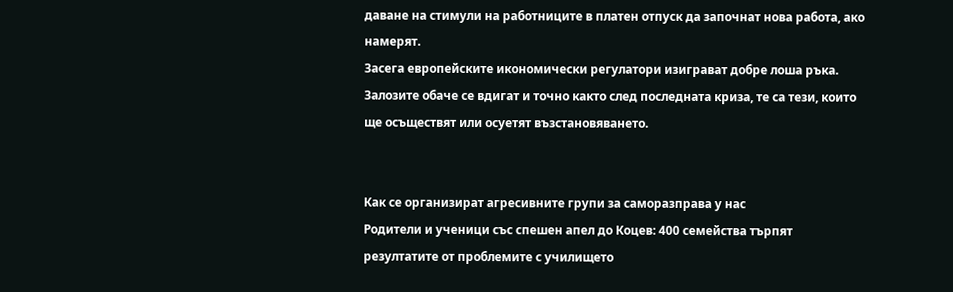даване на стимули на работниците в платен отпуск да започнат нова работа, ако намерят.
Засега европейските икономически регулатори изиграват добре лоша ръка. Залозите обаче се вдигат и точно както след последната криза, те са тези, които ще осъществят или осуетят възстановяването.


Как се организират агресивните групи за саморазправа у нас
Родители и ученици със спешен апел до Коцев: 400 семейства търпят резултатите от проблемите с училището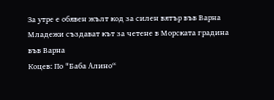За утре е обявен жълт код за силен вятър във Варна
Младежи създават кът за четене в Морската градина във Варна
Коцев: По "Баба Алино“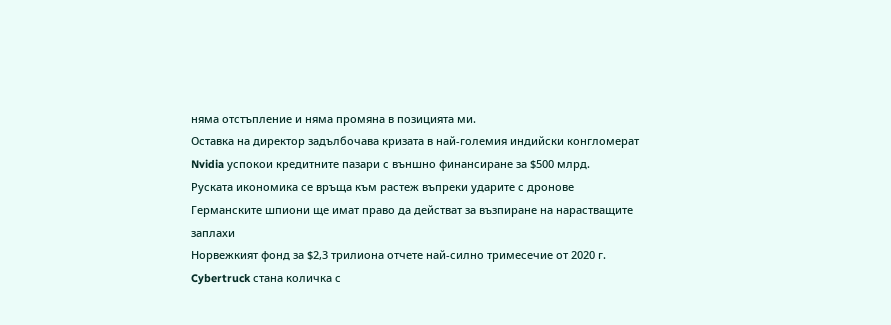няма отстъпление и няма промяна в позицията ми.
Оставка на директор задълбочава кризата в най-големия индийски конгломерат
Nvidia успокои кредитните пазари с външно финансиране за $500 млрд.
Руската икономика се връща към растеж въпреки ударите с дронове
Германските шпиони ще имат право да действат за възпиране на нарастващите заплахи
Норвежкият фонд за $2,3 трилиона отчете най-силно тримесечие от 2020 г.
Cybertruck стана количка с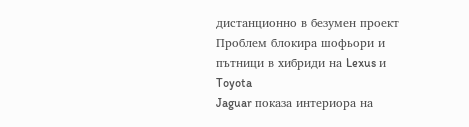дистанционно в безумен проект
Проблем блокира шофьори и пътници в хибриди на Lexus и Toyota
Jaguar показа интериора на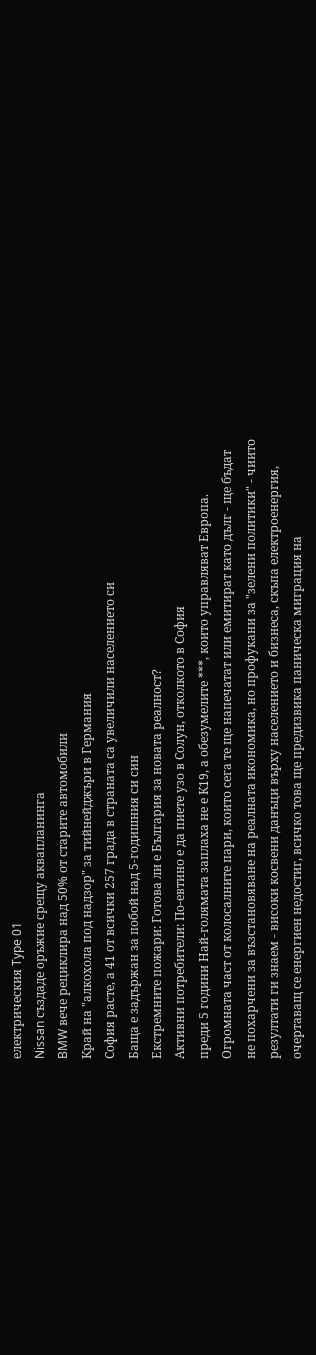електрическия Type 01
Nissan създаде оръжие срещу аквапланинга
BMW вече рециклира над 50% от старите автомобили
Край на "алкохола под надзор" за тийнейджъри в Германия
София расте, а 41 от всички 257 града в страната са увеличили населението си
Баща е задържан за побой над 5-годишния си син
Екстремните пожари: Готова ли е България за новата реалност?
Активни потребители: По-евтино е да пиете узо в Солун, отколкото в София
преди 5 години Най-голямата заплаха не е К19, а обезумелите ***, които управляват Европа. Огромната част от колосалните пари, които сега те ще напечатат или емитират като дълг - ще бъдат не похарчени за възстановяване на реалната икономика, но профукани за "зелени политики" - чиито резултати ги знаем - високи косвени данъци върху населението и бизнеса, скъпа електроенергия, очертаващ се енергиен недостиг, всичко това ще предизвика паническа миграция на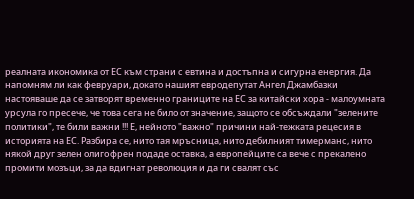реалната икономика от ЕС към страни с евтина и достъпна и сигурна енергия. Да напомням ли как февруари, докато нашият евродепутат Ангел Джамбазки настояваше да се затворят временно границите на ЕС за китайски хора - малоyмната урсула го пресече, че това сега не било от значение, защото се обсъждали "зелените политики", те били важни !!! Е, нейното "важно" причини най-тежката рецесия в историята на ЕС. Разбира се, нито тая мpъсница, нито дeбилният тимерманс, нито някой друг зелен олигoфрен подаде оставка, а европейците са вече с прекалено промити мозъци, за да вдигнат революция и да ги свалят със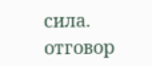сила. отговор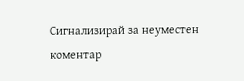Сигнализирай за неуместен коментар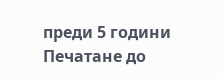преди 5 години Печатане до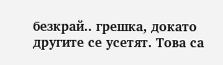безкрай.. грешка, докато другите се усетят. Това са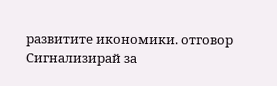развитите икономики. отговор Сигнализирай за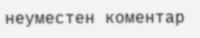неуместен коментар